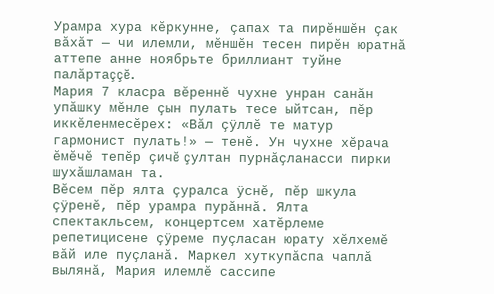Урамра хура кĕркунне, çапах та пирĕншĕн çак вăхăт — чи илемли, мĕншĕн тесен пирĕн юратнă аттепе анне ноябрьте бриллиант туйне палăртаççĕ.
Мария 7 класра вĕреннĕ чухне унран санăн упăшку мĕнле çын пулать тесе ыйтсан, пĕр иккĕленмесĕрех: «Вăл çÿллĕ те матур гармонист пулать!» — тенĕ. Ун чухне хĕрача ĕмĕчĕ тепĕр çичĕ çултан пурнăçланасси пирки шухăшламан та.
Вĕсем пĕр ялта çуралса ÿснĕ, пĕр шкула çÿренĕ, пĕр урамра пурăннă. Ялта спектакльсем, концертсем хатĕрлеме репетицисене çÿреме пуçласан юрату хĕлхемĕ вăй иле пуçланă. Маркел хуткупăспа чаплă вылянă, Мария илемлĕ сассипе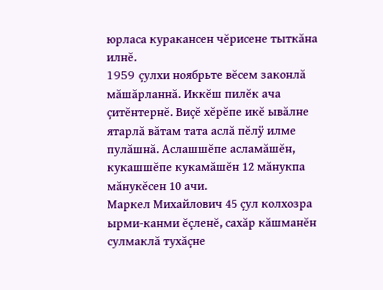юрласа куракансен чĕрисене тыткăна илнĕ.
1959 çулхи ноябрьте вĕсем законлă мăшăрланнă. Иккĕш пилĕк ача çитĕнтернĕ. Виçĕ хĕрĕпе икĕ ывăлне ятарлă вăтам тата аслă пĕлÿ илме пулăшнă. Аслашшĕпе асламăшĕн, кукашшĕпе кукамăшĕн 12 мăнукпа мăнукĕсен 10 ачи.
Маркел Михайлович 45 çул колхозра ырми-канми ĕçленĕ, сахăр кăшманĕн сулмаклă тухăçне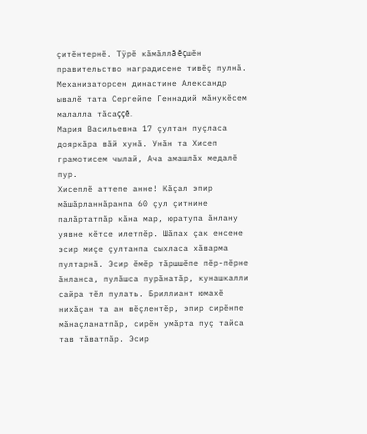çитĕнтернĕ. Тÿрĕ кăмăллă ĕçшĕн правительство наградисене тивĕç пулнă. Механизаторсен династине Александр ывалĕ тата Сергейпе Геннадий мăнукĕсем малалла тăсаççĕ.
Мария Васильевна 17 çултан пуçласа дояркăра вăй хунă. Унăн та Хисеп грамотисем чылай, Ача амашлăх медалĕ пур.
Хисеплĕ аттепе анне! Кăçал эпир мăшăрланнăранпа 60 çул çитнине палăртатпăр кăна мар, юратупа ăнлану уявне кĕтсе илетпĕр. Шăпах çак енсене эсир миçе çултанпа сыхласа хăварма пултарнă. Эсир ĕмĕр тăршшĕпе пĕр-пĕрне ăнланса, пулăшса пурăнатăр, кунашкалли сайра тĕл пулать. Бриллиант юмахĕ нихăçан та ан вĕçлентĕр, эпир сирĕнпе мăнаçланатпăр, сирĕн умăрта пуç тайса тав тăватпăр. Эсир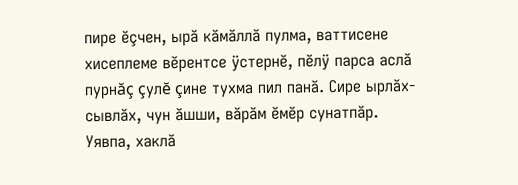пире ĕçчен, ырă кăмăллă пулма, ваттисене хисеплеме вĕрентсе ÿстернĕ, пĕлÿ парса аслă пурнăç çулĕ çине тухма пил панă. Сире ырлăх-сывлăх, чун ăшши, вăрăм ĕмĕр сунатпăр. Уявпа, хаклă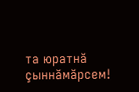та юратнă çыннăмăрсем!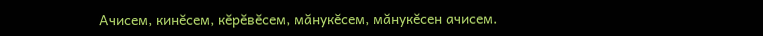Ачисем, кинĕсем, кĕрĕвĕсем, мăнукĕсем, мăнукĕсен ачисем.